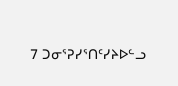7 ᑐᓂᕐᕈᓯᕐᑎᑦᓯᔨᐅᓪᓗ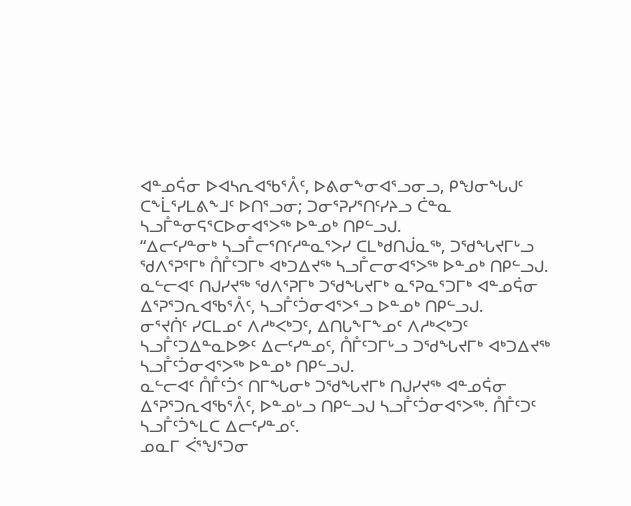ᐊᓐᓄᕌᓂ ᐅᐊᓴᕆᐊᖃᕐᐰᑦ, ᐅᕕᓂᖕᓂᐊᕐᓗᓂᓗ, ᑭᖑᓂᖓᒍᑦ ᑕᖕᒫᕐᓯᒪᕕᖕᒧᑦ ᐅᑎᕐᓗᓂ; ᑐᓂᕐᕈᓯᕐᑎᑦᓯᔨᓗ ᑖᓐᓇ ᓴᓗᒤᓐᓂᕋᕐᑕᐅᓂᐊᕐᐳᖅ ᐅᓐᓄᒃ ᑎᑭᓪᓗᒍ.
“ᐃᓕᑦᓯᓐᓂᒃ ᓴᓗᒤᓕᕐᑎᑦᓱᓐᓇᕐᐳᓯ ᑕᒪᒃᑯᑎᒎᓇᖅ, ᑐᖁᖓᔪᒥᒡᓗ ᖁᐱᕐᕈᕐᒥᒃ ᑍᒤᑦᑐᒥᒃ ᐊᒃᑐᐃᔪᖅ ᓴᓗᒤᓕᓂᐊᕐᐳᖅ ᐅᓐᓄᒃ ᑎᑭᓪᓗᒍ.
ᓇᓪᓕᐊᑦ ᑎᒍᓯᔪᖅ ᖁᐱᕐᕈᒥᒃ ᑐᖁᖓᔪᒥᒃ ᓇᕐᕈᓇᕐᑐᒥᒃ ᐊᓐᓄᕌᓂ ᐃᕐᕈᕐᑐᕆᐊᖃᕐᐰᑦ, ᓴᓗᒤᑦᑑᓂᐊᕐᐳᕐᓗ ᐅᓐᓄᒃ ᑎᑭᓪᓗᒍ.
ᓂᕐᔪᑏᑦ ᓯᑕᒪᓄᑦ ᐱᓱᒃᐸᒃᑐᑦ, ᐃᑎᒐᖕᒥᖕᓄᑦ ᐱᓱᒃᐸᒃᑐᑦ ᓴᓗᒤᑦᑐᐃᓐᓇᐅᕗᑦ ᐃᓕᑦᓯᓐᓄᑦ, ᑍᒤᑦᑐᒥᒡᓗ ᑐᖁᖓᔪᒥᒃ ᐊᒃᑐᐃᔪᖅ ᓴᓗᒤᑦᑑᓂᐊᕐᐳᖅ ᐅᓐᓄᒃ ᑎᑭᓪᓗᒍ.
ᓇᓪᓕᐊᑦ ᑍᒤᑦᑑᑉ ᑎᒥᖓᓂᒃ ᑐᖁᖓᔪᒥᒃ ᑎᒍᓯᔪᖅ ᐊᓐᓄᕌᓂ ᐃᕐᕈᕐᑐᕆᐊᖃᕐᐰᑦ, ᐅᓐᓄᒡᓗ ᑎᑭᓪᓗᒍ ᓴᓗᒤᑦᑑᓂᐊᕐᐳᖅ. ᑍᒤᑦᑐᑦ ᓴᓗᒤᑦᑑᖕᒪᑕ ᐃᓕᑦᓯᓐᓄᑦ.
ᓄᓇᒥ ᐹᕐᖑᕐᑐᓂ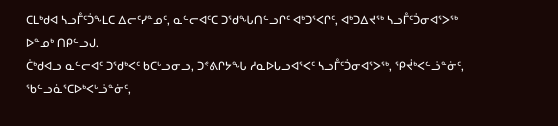ᑕᒪᒃᑯᐊ ᓴᓗᒤᑦᑑᖕᒪᑕ ᐃᓕᑦᓯᓐᓄᑦ, ᓇᓪᓕᐊᑦᑕ ᑐᖁᖓᑎᓪᓗᒋᑦ ᐊᒃᑐᕐᐸᒋᑦ, ᐊᒃᑐᐃᔪᖅ ᓴᓗᒤᑦᑑᓂᐊᕐᐳᖅ ᐅᓐᓄᒃ ᑎᑭᓪᓗᒍ.
ᑖᒃᑯᐊᓗ ᓇᓪᓕᐊᑦ ᑐᖁᒃᐸᑦ ᑲᑕᒡᓗᓂᓗ, ᑐᕝᕕᒋᔭᖓ ᓱᓇᐅᒐᓗᐊᕐᐸᑦ ᓴᓗᒤᑦᑑᓂᐊᕐᐳᖅ, ᕿᔫᒃᐸᓪᓘᓐᓃᑦ, ᖃᓪᓗᓈᕐᑕᐅᒃᐸᒡᓘᓐᓃᑦ,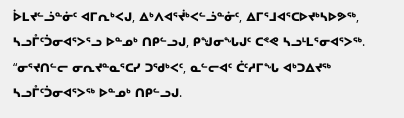ᐆᒪᔪᓪᓘᓐᓃᑦ ᐊᒥᕆᒃᐸᒍ, ᐃᒃᐱᐊᕐᔫᒃᐸᓪᓘᓐᓃᑦ, ᐃᒥᕐᒧᐊᕐᑕᐅᔪᒃᓴᐅᕗᖅ, ᓴᓗᒤᑦᑑᓂᐊᕐᐳᕐᓗ ᐅᓐᓄᒃ ᑎᑭᓪᓗᒍ, ᑭᖑᓂᖓᒍᑦ ᑕᕝᕙ ᓴᓗᒻᒪᕐᓂᐊᕐᐳᖅ.
“ᓂᕐᔪᑎᓪᓕ ᓂᕆᔪᓐᓇᕐᑕᓯ ᑐᖁᒃᐸᑦ, ᓇᓪᓕᐊᑦ ᑖᑦᓱᒥᖓ ᐊᒃᑐᐃᔪᖅ ᓴᓗᒤᑦᑑᓂᐊᕐᐳᖅ ᐅᓐᓄᒃ ᑎᑭᓪᓗᒍ.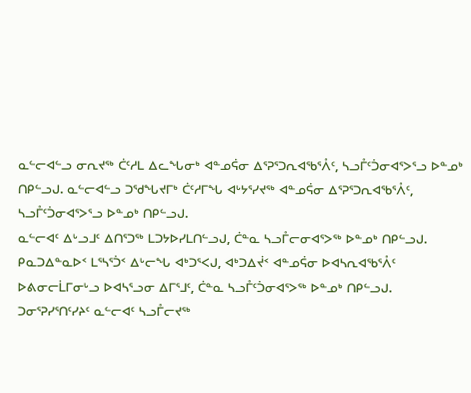ᓇᓪᓕᐊᓪᓗ ᓂᕆᔪᖅ ᑖᑦᓱᒪ ᐃᓚᖓᓂᒃ ᐊᓐᓄᕌᓂ ᐃᕐᕈᕐᑐᕆᐊᖃᕐᐰᑦ, ᓴᓗᒤᑦᑑᓂᐊᕐᐳᕐᓗ ᐅᓐᓄᒃ ᑎᑭᓪᓗᒍ. ᓇᓪᓕᐊᓪᓗ ᑐᖁᖓᔪᒥᒃ ᑖᑦᓱᒥᖓ ᐊᒡᔭᕐᓯᔪᖅ ᐊᓐᓄᕌᓂ ᐃᕐᕈᕐᑐᕆᐊᖃᕐᐰᑦ, ᓴᓗᒤᑦᑑᓂᐊᕐᐳᕐᓗ ᐅᓐᓄᒃ ᑎᑭᓪᓗᒍ.
ᓇᓪᓕᐊᑦ ᐃᒡᓗᒧᑦ ᐃᑎᕐᑐᖅ ᒪᑐᔭᐅᓯᒪᑎᓪᓗᒍ, ᑖᓐᓇ ᓴᓗᒤᓕᓂᐊᕐᐳᖅ ᐅᓐᓄᒃ ᑎᑭᓪᓗᒍ.
ᑭᓇᑐᐃᓐᓇᐅᑉ ᒪᕐᓴᕐᑑᑉ ᐃᒡᓕᖓ ᐊᒃᑐᕐᐸᒍ, ᐊᒃᑐᐃᔫᑉ ᐊᓐᓄᕌᓂ ᐅᐊᓴᕆᐊᖃᕐᐰᑦ ᐅᕕᓂᓕᒫᒥᓂᒡᓗ ᐅᐊᓴᕐᓗᓂ ᐃᒥᕐᒧᑦ, ᑖᓐᓇ ᓴᓗᒤᑦᑑᓂᐊᕐᐳᖅ ᐅᓐᓄᒃ ᑎᑭᓪᓗᒍ.
ᑐᓂᕐᕈᓯᕐᑎᑦᓯᔨᑦ ᓇᓪᓕᐊᑦ ᓴᓗᒤᓕᔪᖅ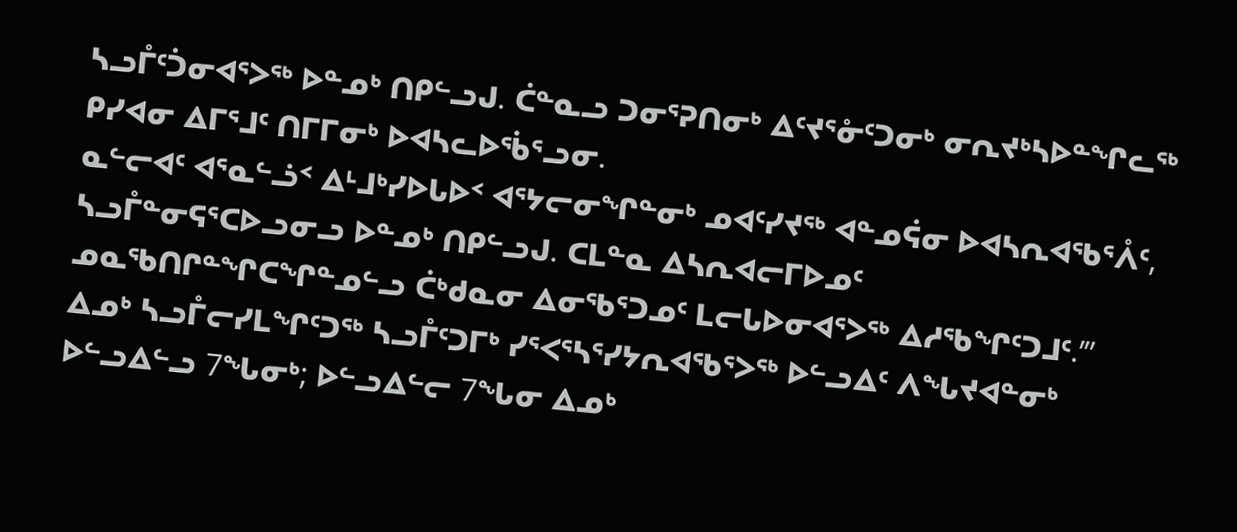ᓴᓗᒤᑦᑑᓂᐊᕐᐳᖅ ᐅᓐᓄᒃ ᑎᑭᓪᓗᒍ. ᑖᓐᓇᓗ ᑐᓂᕐᕈᑎᓂᒃ ᐃᑦᔪᕐᓁᑦᑐᓂᒃ ᓂᕆᔪᒃᓴᐅᓐᖏᓚᖅ ᑭᓯᐊᓂ ᐃᒥᕐᒧᑦ ᑎᒥᒥᓂᒃ ᐅᐊᓴᓚᐅᖄᕐᓗᓂ.
ᓇᓪᓕᐊᑦ ᐊᕐᓇᓪᓘᑉ ᐃᒻᒧᒃᓯᐅᒐᐅᑉ ᐊᕐᔭᓕᓂᖏᓐᓂᒃ ᓄᐊᑦᓯᔪᖅ ᐊᓐᓄᕌᓂ ᐅᐊᓴᕆᐊᖃᕐᐰᑦ, ᓴᓗᒤᓐᓂᕋᕐᑕᐅᓗᓂᓗ ᐅᓐᓄᒃ ᑎᑭᓪᓗᒍ. ᑕᒪᓐᓇ ᐃᓴᕆᐊᓕᒥᐅᓄᑦ ᓄᓇᖃᑎᒋᓐᖏᑕᖏᓐᓄᓪᓗ ᑖᒃᑯᓇᓂ ᐃᓂᖃᕐᑐᓄᑦ ᒪᓕᒐᐅᓂᐊᕐᐳᖅ ᐃᓱᖃᖏᑦᑐᒧᑦ.’”
ᐃᓄᒃ ᓴᓗᒤᓕᓯᒪᖏᑦᑐᖅ ᓴᓗᒤᑦᑐᒥᒃ ᓯᕐᐸᕐᓴᕐᓯᔭᕆᐊᖃᕐᐳᖅ ᐅᓪᓗᐃᑦ ᐱᖓᔪᐊᓐᓂᒃ ᐅᓪᓗᐃᓪᓗ 7ᖓᓂᒃ; ᐅᓪᓗᐃᓪᓕ 7ᖓᓂ ᐃᓄᒃ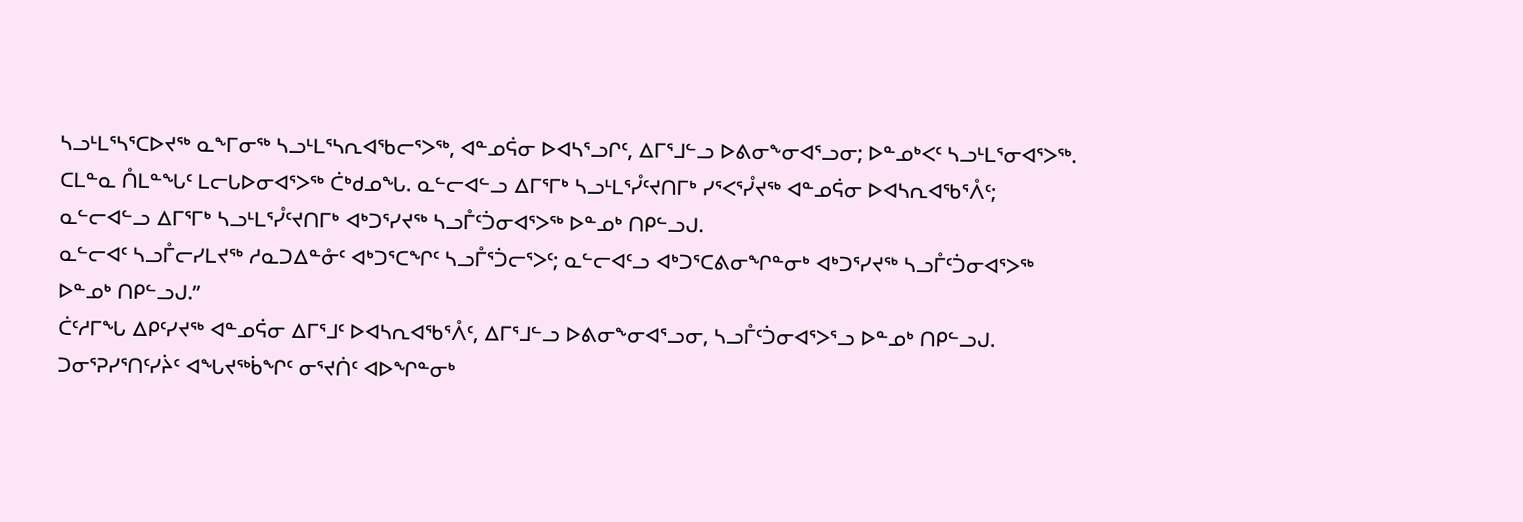ᓴᓗᒻᒪᕐᓴᕐᑕᐅᔪᖅ ᓇᖕᒥᓂᖅ ᓴᓗᒻᒪᕐᓴᕆᐊᖃᓕᕐᐳᖅ, ᐊᓐᓄᕌᓂ ᐅᐊᓴᕐᓗᒋᑦ, ᐃᒥᕐᒧᓪᓗ ᐅᕕᓂᖕᓂᐊᕐᓗᓂ; ᐅᓐᓄᒃᐸᑦ ᓴᓗᒻᒪᕐᓂᐊᕐᐳᖅ.
ᑕᒪᓐᓇ ᑍᒪᓐᖓᑦ ᒪᓕᒐᐅᓂᐊᕐᐳᖅ ᑖᒃᑯᓄᖓ. ᓇᓪᓕᐊᓪᓗ ᐃᒥᕐᒥᒃ ᓴᓗᒻᒪᕐᓮᑦᔪᑎᒥᒃ ᓯᕐᐸᕐᓮᔪᖅ ᐊᓐᓄᕌᓂ ᐅᐊᓴᕆᐊᖃᕐᐰᑦ; ᓇᓪᓕᐊᓪᓗ ᐃᒥᕐᒥᒃ ᓴᓗᒻᒪᕐᓮᑦᔪᑎᒥᒃ ᐊᒃᑐᕐᓯᔪᖅ ᓴᓗᒤᑦᑑᓂᐊᕐᐳᖅ ᐅᓐᓄᒃ ᑎᑭᓪᓗᒍ.
ᓇᓪᓕᐊᑦ ᓴᓗᒤᓕᓯᒪᔪᖅ ᓱᓇᑐᐃᓐᓁᑦ ᐊᒃᑐᕐᑕᖏᑦ ᓴᓗᒤᕐᑑᓕᕐᐳᑦ; ᓇᓪᓕᐊᑦᓗ ᐊᒃᑐᕐᑕᕕᓂᖏᓐᓂᒃ ᐊᒃᑐᕐᓯᔪᖅ ᓴᓗᒤᑦᑑᓂᐊᕐᐳᖅ ᐅᓐᓄᒃ ᑎᑭᓪᓗᒍ.”
ᑖᑦᓱᒥᖓ ᐃᑭᑦᓯᔪᖅ ᐊᓐᓄᕌᓂ ᐃᒥᕐᒧᑦ ᐅᐊᓴᕆᐊᖃᕐᐰᑦ, ᐃᒥᕐᒧᓪᓗ ᐅᕕᓂᖕᓂᐊᕐᓗᓂ, ᓴᓗᒤᑦᑑᓂᐊᕐᐳᕐᓗ ᐅᓐᓄᒃ ᑎᑭᓪᓗᒍ.
ᑐᓂᕐᕈᓯᕐᑎᑦᓯᔩᑦ ᐊᖓᔪᖅᑳᖏᑦ ᓂᕐᔪᑏᑦ ᐊᐅᖏᓐᓂᒃ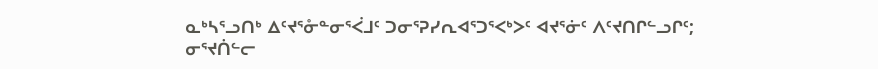ᓇᒃᓴᕐᓗᑎᒃ ᐃᑦᔪᕐᓁᓐᓂᕐᐹᒧᑦ ᑐᓂᕐᕈᓯᕆᐊᕐᑐᕐᐸᒃᐳᑦ ᐊᔪᕐᓃᑦ ᐱᑦᔪᑎᒋᓪᓗᒋᑦ; ᓂᕐᔪᑏᓪᓕ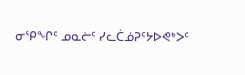ᓂᕿᖏᑦ ᓄᓇᓖᑦ ᓯᓚᑖᓅᕈᑦᔭᐅᕙᒃᐳᑦ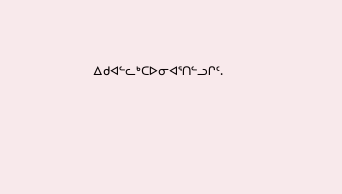ᐃᑯᐊᓪᓚᒃᑕᐅᓂᐊᕐᑎᓪᓗᒋᑦ.